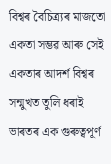বিশ্বৰ বৈচিত্ৰ্যৰ মাজতো একতা সম্ভৱ আৰু সেই একতাৰ আদৰ্শ বিশ্বৰ সন্মুখত তুলি ধৰাই ভাৰতৰ এক গুৰুত্বপূৰ্ণ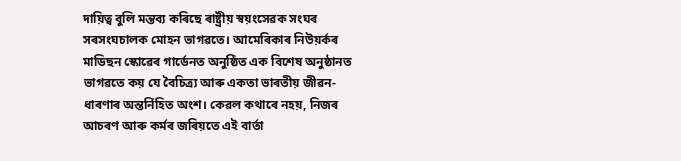দায়িত্ব বুলি মন্তব্য কৰিছে ৰাষ্ট্ৰীয় স্বয়ংসেৱক সংঘৰ সৰসংঘচালক মোহন ভাগৱতে। আমেৰিকাৰ নিউয়ৰ্কৰ মাডিছন স্কোৱেৰ গাৰ্ডেনত অনুষ্ঠিত এক বিশেষ অনুষ্ঠানত ভাগৱতে কয় যে বৈচিত্ৰ্য আৰু একতা ভাৰতীয় জীৱন-ধাৰণাৰ অন্তৰ্নিহিত অংশ। কেৱল কথাৰে নহয়, নিজৰ আচৰণ আৰু কৰ্মৰ জৰিয়তে এই বাৰ্তা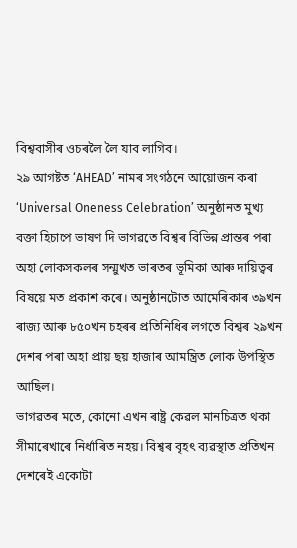বিশ্ববাসীৰ ওচৰলৈ লৈ যাব লাগিব।
২৯ আগষ্টত ‘AHEAD’ নামৰ সংগঠনে আয়োজন কৰা ‘Universal Oneness Celebration’ অনুষ্ঠানত মুখ্য বক্তা হিচাপে ভাষণ দি ভাগৱতে বিশ্বৰ বিভিন্ন প্ৰান্তৰ পৰা অহা লোকসকলৰ সন্মুখত ভাৰতৰ ভূমিকা আৰু দায়িত্বৰ বিষয়ে মত প্ৰকাশ কৰে। অনুষ্ঠানটোত আমেৰিকাৰ ৩৯খন ৰাজ্য আৰু ৮৫০খন চহৰৰ প্ৰতিনিধিৰ লগতে বিশ্বৰ ২৯খন দেশৰ পৰা অহা প্ৰায় ছয় হাজাৰ আমন্ত্ৰিত লোক উপস্থিত আছিল।
ভাগৱতৰ মতে, কোনো এখন ৰাষ্ট্ৰ কেৱল মানচিত্ৰত থকা সীমাৰেখাৰে নিৰ্ধাৰিত নহয়। বিশ্বৰ বৃহৎ ব্যৱস্থাত প্ৰতিখন দেশৰেই একোটা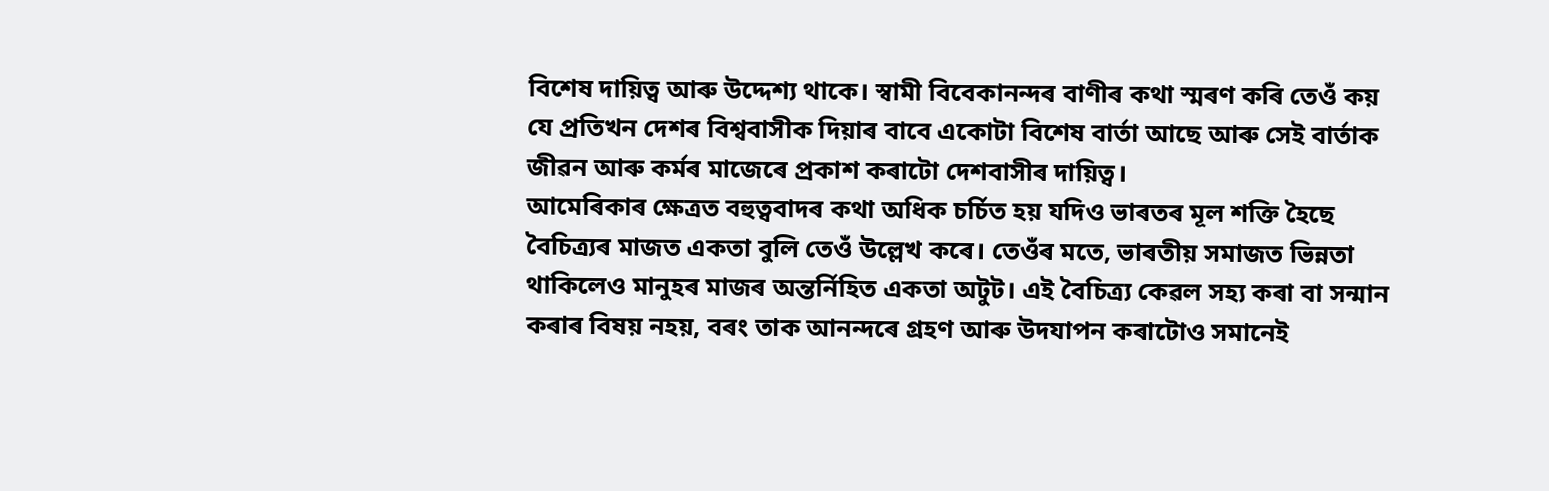বিশেষ দায়িত্ব আৰু উদ্দেশ্য থাকে। স্বামী বিবেকানন্দৰ বাণীৰ কথা স্মৰণ কৰি তেওঁ কয় যে প্ৰতিখন দেশৰ বিশ্ববাসীক দিয়াৰ বাবে একোটা বিশেষ বাৰ্তা আছে আৰু সেই বাৰ্তাক জীৱন আৰু কৰ্মৰ মাজেৰে প্ৰকাশ কৰাটো দেশবাসীৰ দায়িত্ব।
আমেৰিকাৰ ক্ষেত্ৰত বহুত্ববাদৰ কথা অধিক চৰ্চিত হয় যদিও ভাৰতৰ মূল শক্তি হৈছে বৈচিত্ৰ্যৰ মাজত একতা বুলি তেওঁ উল্লেখ কৰে। তেওঁৰ মতে, ভাৰতীয় সমাজত ভিন্নতা থাকিলেও মানুহৰ মাজৰ অন্তৰ্নিহিত একতা অটুট। এই বৈচিত্ৰ্য কেৱল সহ্য কৰা বা সন্মান কৰাৰ বিষয় নহয়, বৰং তাক আনন্দৰে গ্ৰহণ আৰু উদযাপন কৰাটোও সমানেই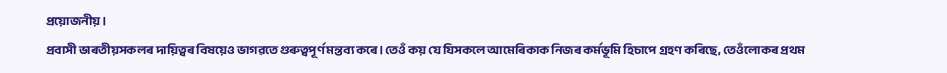প্ৰয়োজনীয়।
প্ৰবাসী ভাৰতীয়সকলৰ দায়িত্বৰ বিষয়েও ভাগৱতে গুৰুত্বপূৰ্ণ মন্তব্য কৰে। তেওঁ কয় যে যিসকলে আমেৰিকাক নিজৰ কৰ্মভূমি হিচাপে গ্ৰহণ কৰিছে, তেওঁলোকৰ প্ৰথম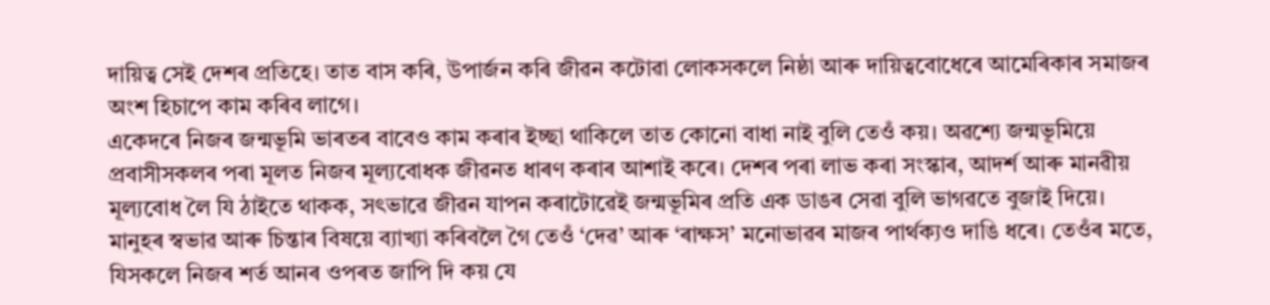দায়িত্ব সেই দেশৰ প্ৰতিহে। তাত বাস কৰি, উপাৰ্জন কৰি জীৱন কটোৱা লোকসকলে নিষ্ঠা আৰু দায়িত্ববোধেৰে আমেৰিকাৰ সমাজৰ অংশ হিচাপে কাম কৰিব লাগে।
একেদৰে নিজৰ জন্মভূমি ভাৰতৰ বাবেও কাম কৰাৰ ইচ্ছা থাকিলে তাত কোনো বাধা নাই বুলি তেওঁ কয়। অৱশ্যে জন্মভূমিয়ে প্ৰবাসীসকলৰ পৰা মূলত নিজৰ মূল্যবোধক জীৱনত ধাৰণ কৰাৰ আশাই কৰে। দেশৰ পৰা লাভ কৰা সংস্কাৰ, আদৰ্শ আৰু মানৱীয় মূল্যবোধ লৈ যি ঠাইতে থাকক, সৎভাৱে জীৱন যাপন কৰাটোৱেই জন্মভূমিৰ প্ৰতি এক ডাঙৰ সেৱা বুলি ভাগৱতে বুজাই দিয়ে।
মানুহৰ স্বভাৱ আৰু চিন্তাৰ বিষয়ে ব্যাখ্যা কৰিবলৈ গৈ তেওঁ ‘দেৱ’ আৰু ‘ৰাক্ষস’ মনোভাৱৰ মাজৰ পাৰ্থক্যও দাঙি ধৰে। তেওঁৰ মতে, যিসকলে নিজৰ শর্ত আনৰ ওপৰত জাপি দি কয় যে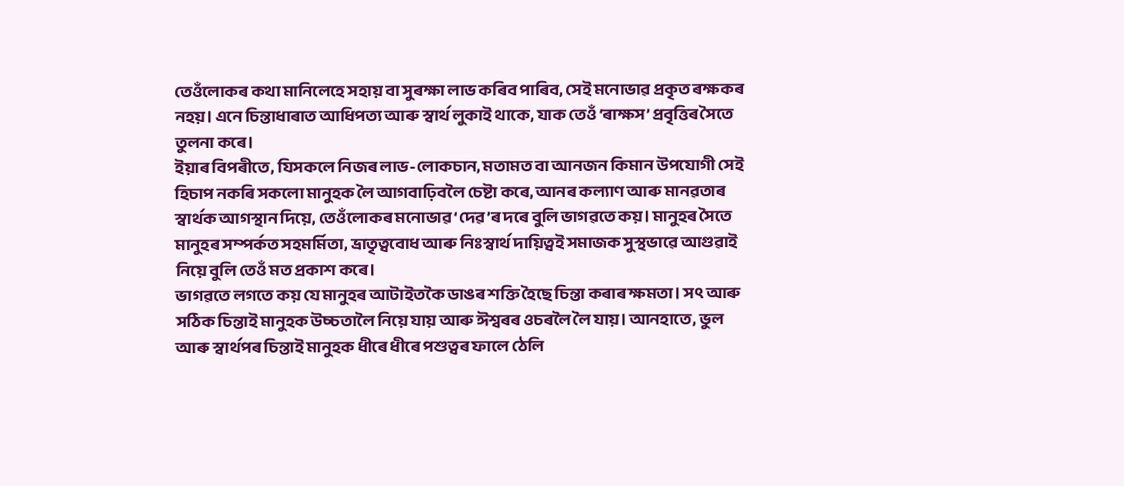তেওঁলোকৰ কথা মানিলেহে সহায় বা সুৰক্ষা লাভ কৰিব পাৰিব, সেই মনোভাৱ প্ৰকৃত ৰক্ষকৰ নহয়। এনে চিন্তাধাৰাত আধিপত্য আৰু স্বাৰ্থ লুকাই থাকে, যাক তেওঁ ‘ৰাক্ষস’ প্ৰবৃত্তিৰ সৈতে তুলনা কৰে।
ইয়াৰ বিপৰীতে, যিসকলে নিজৰ লাভ-লোকচান, মতামত বা আনজন কিমান উপযোগী সেই হিচাপ নকৰি সকলো মানুহক লৈ আগবাঢ়িবলৈ চেষ্টা কৰে, আনৰ কল্যাণ আৰু মানৱতাৰ স্বাৰ্থক আগস্থান দিয়ে, তেওঁলোকৰ মনোভাৱ ‘দেৱ’ৰ দৰে বুলি ভাগৱতে কয়। মানুহৰ সৈতে মানুহৰ সম্পৰ্কত সহমৰ্মিতা, ভ্ৰাতৃত্ববোধ আৰু নিঃস্বাৰ্থ দায়িত্বই সমাজক সুস্থভাৱে আগুৱাই নিয়ে বুলি তেওঁ মত প্ৰকাশ কৰে।
ভাগৱতে লগতে কয় যে মানুহৰ আটাইতকৈ ডাঙৰ শক্তি হৈছে চিন্তা কৰাৰ ক্ষমতা। সৎ আৰু সঠিক চিন্তাই মানুহক উচ্চতালৈ নিয়ে যায় আৰু ঈশ্বৰৰ ওচৰলৈ লৈ যায়। আনহাতে, ভুল আৰু স্বাৰ্থপৰ চিন্তাই মানুহক ধীৰে ধীৰে পশুত্বৰ ফালে ঠেলি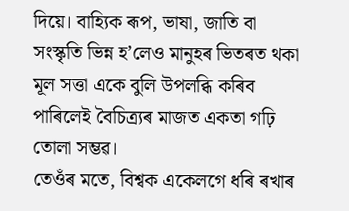দিয়ে। বাহ্যিক ৰূপ, ভাষা, জাতি বা সংস্কৃতি ভিন্ন হ’লেও মানুহৰ ভিতৰত থকা মূল সত্তা একে বুলি উপলব্ধি কৰিব পাৰিলেই বৈচিত্ৰ্যৰ মাজত একতা গঢ়ি তোলা সম্ভৱ।
তেওঁৰ মতে, বিশ্বক একেলগে ধৰি ৰখাৰ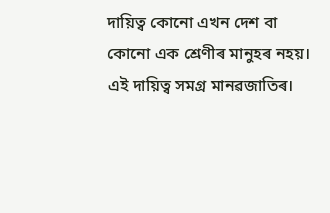দায়িত্ব কোনো এখন দেশ বা কোনো এক শ্ৰেণীৰ মানুহৰ নহয়। এই দায়িত্ব সমগ্ৰ মানৱজাতিৰ।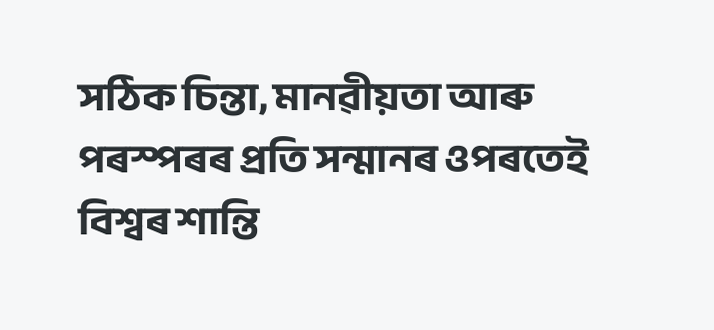সঠিক চিন্তা, মানৱীয়তা আৰু পৰস্পৰৰ প্ৰতি সন্মানৰ ওপৰতেই বিশ্বৰ শান্তি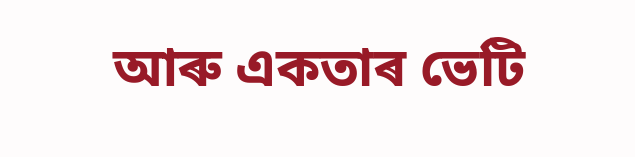আৰু একতাৰ ভেটি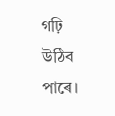গঢ়ি উঠিব পাৰে।